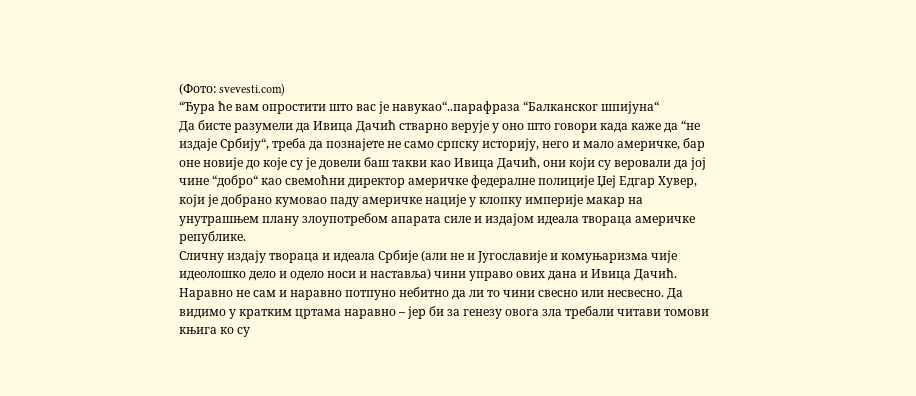(Фото: svevesti.com)
“Ђура ће вам опростити што вас је навукао“..парафраза “Балканског шпијуна“
Да бисте разумели да Ивица Дачић стварно верује у оно што говори када каже да “не издаје Србију“, треба да познајете не само српску историју, него и мало америчке, бар оне новије до које су је довели баш такви као Ивица Дачић, они који су веровали да јој чине “добро“ као свемоћни директор америчке федералне полиције Џеј Едгар Хувер, који је добрано кумовао паду америчке нације у клопку империје макар на унутрашњем плану злоупотребом апарата силе и издајом идеала твораца америчке републике.
Сличну издају твораца и идеала Србије (али не и Југославије и комуњаризма чије идеолошко дело и одело носи и наставља) чини управо ових дана и Ивица Дачић. Наравно не сам и наравно потпуно небитно да ли то чини свесно или несвесно. Да видимо у кратким цртама наравно – јер би за генезу овога зла требали читави томови књига ко су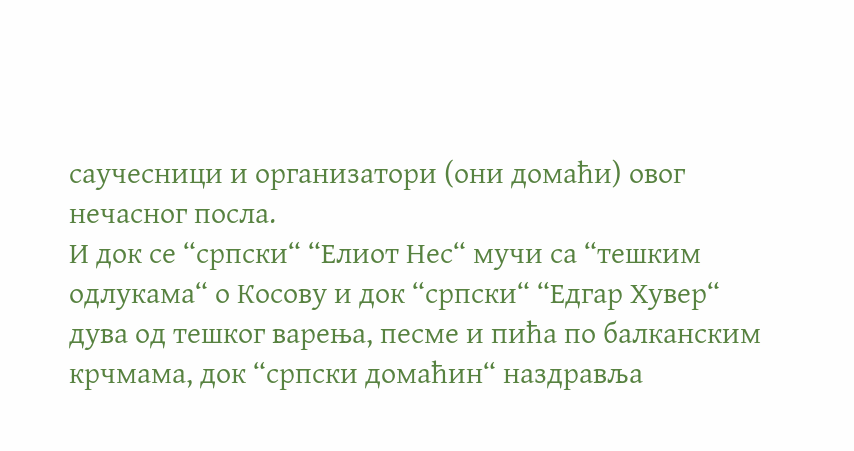саучесници и организатори (они домаћи) овог нечасног посла.
И док се “српски“ “Елиот Нес“ мучи са “тешким одлукама“ о Косову и док “српски“ “Едгар Хувер“ дува од тешког варења, песме и пића по балканским крчмама, док “српски домаћин“ наздравља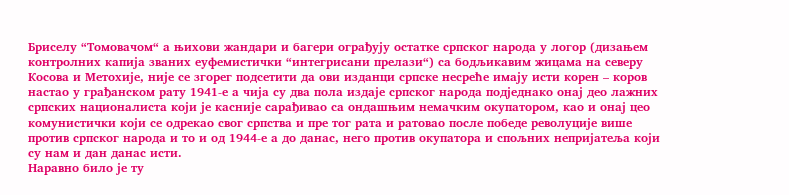Бриселу “Томовачом“ а њихови жандари и багери ограђују остатке српског народа у логор (дизањем контролних капија званих еуфемистички “интегрисани прелази“) са бодљикавим жицама на северу Косова и Метохије, није се згорег подсетити да ови изданци српске несреће имају исти корен – коров настао у грађанском рату 1941-е а чија су два пола издаје српског народа подједнако онај део лажних српских националиста који је касније сарађивао са ондашњим немачким окупатором, као и онај цео комунистички који се одрекао свог српства и пре тог рата и ратовао после победе револуције више против српског народа и то и од 1944-е а до данас, него против окупатора и спољних непријатеља који су нам и дан данас исти.
Наравно било је ту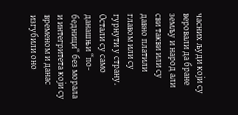часних људи који су веровали да бране земљу и народ али сви такви или су давно платили главом или су гурнути у страну. Остали су само данашњи “по-бедници“ без морала и интегритета који су временом и данас изгубили оно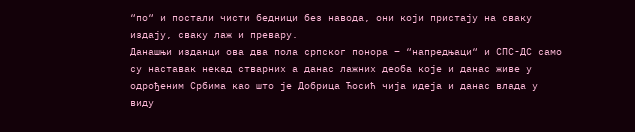“по“ и постали чисти бедници без навода, они који пристају на сваку издају, сваку лаж и превару.
Данашњи изданци ова два пола српског понора – “напредњаци“ и СПС-ДС само су наставак некад стварних а данас лажних деоба које и данас живе у одрођеним Србима као што је Добрица Ћосић чија идеја и данас влада у виду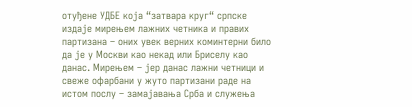отуђене УДБЕ која “затвара круг“ српске издаје мирењем лажних четника и правих партизана – оних увек верних коминтерни било да је у Москви као некад или Бриселу као данас. Мирењем – јер данас лажни четници и свеже офарбани у жуто партизани раде на истом послу – замајавања Срба и служења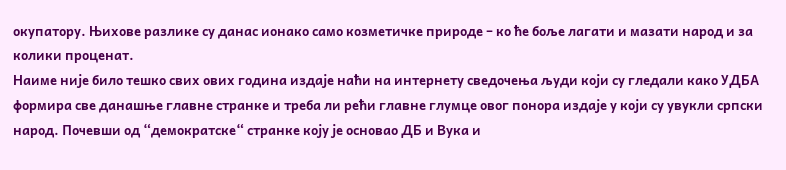окупатору. Њихове разлике су данас ионако само козметичке природе – ко ће боље лагати и мазати народ и за колики проценат.
Наиме није било тешко свих ових година издаје наћи на интернету сведочења људи који су гледали како УДБА формира све данашње главне странке и треба ли рећи главне глумце овог понора издаје у који су увукли српски народ. Почевши од “демократске“ странке коју је основао ДБ и Вука и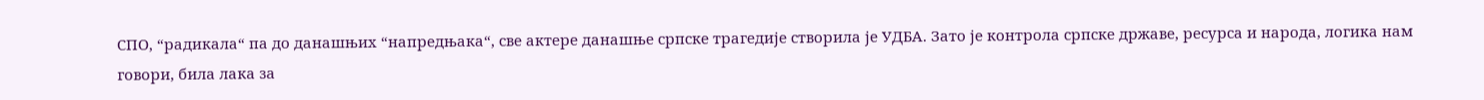СПО, “радикала“ па до данашњих “напредњака“, све актере данашње српске трагедије створила је УДБА. Зато је контрола српске државе, ресурса и народа, логика нам говори, била лака за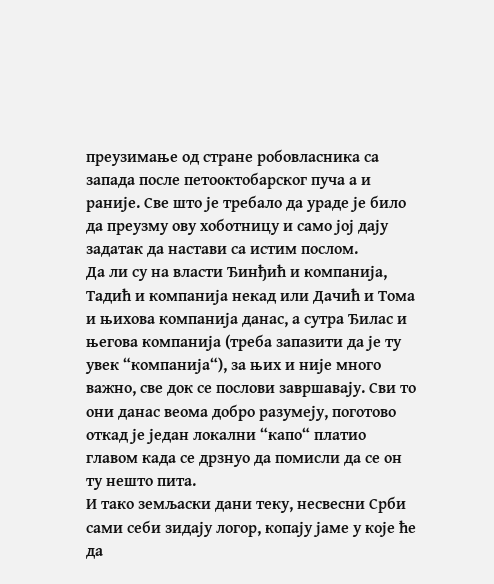преузимање од стране робовласника са запада после петооктобарског пуча а и раније. Све што је требало да ураде је било да преузму ову хоботницу и само јој дају задатак да настави са истим послом.
Да ли су на власти Ђинђић и компанија, Тадић и компанија некад или Дачић и Тома и њихова компанија данас, а сутра Ђилас и његова компанија (треба запазити да је ту увек “компанија“), за њих и није много важно, све док се послови завршавају. Сви то они данас веома добро разумеју, поготово откад је један локални “капо“ платио главом када се дрзнуо да помисли да се он ту нешто пита.
И тако земљаски дани теку, несвесни Срби сами себи зидају логор, копају јаме у које ће да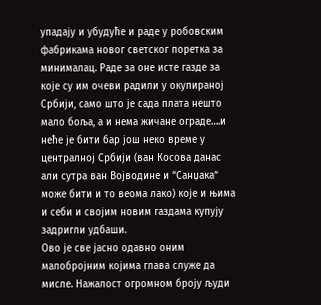упадају и убудуће и раде у робовским фабрикама новог светског поретка за минималац. Раде за оне исте газде за које су им очеви радили у окупираној Србији, само што је сада плата нешто мало боља, а и нема жичане ограде….и неће је бити бар још неко време у централној Србији (ван Косова данас али сутра ван Војводине и “Санџака“ може бити и то веома лако) које и њима и себи и својим новим газдама купују задригли удбаши.
Ово је све јасно одавно оним малобројним којима глава служе да мисле. Нажалост огромном броју људи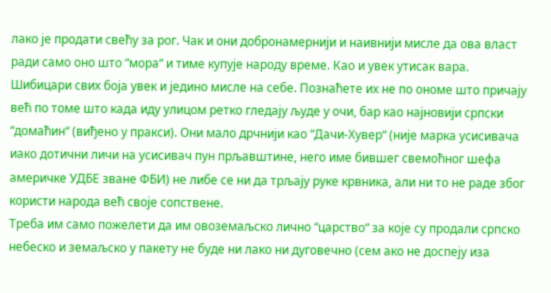лако је продати свећу за рог. Чак и они добронамернији и наивнији мисле да ова власт ради само оно што “мора“ и тиме купује народу време. Као и увек утисак вара. Шибицари свих боја увек и једино мисле на себе. Познаћете их не по ономе што причају већ по томе што када иду улицом ретко гледају људе у очи, бар као најновији српски “домаћин“ (виђено у пракси). Они мало дрчнији као “Дачи-Хувер“ (није марка усисивача иако дотични личи на усисивач пун прљавштине, него име бившег свемоћног шефа америчке УДБЕ зване ФБИ) не либе се ни да трљају руке крвника, али ни то не раде због користи народа већ своје сопствене.
Треба им само пожелети да им овоземаљско лично “царство“ за које су продали српско небеско и земаљско у пакету не буде ни лако ни дуговечно (сем ако не доспеју иза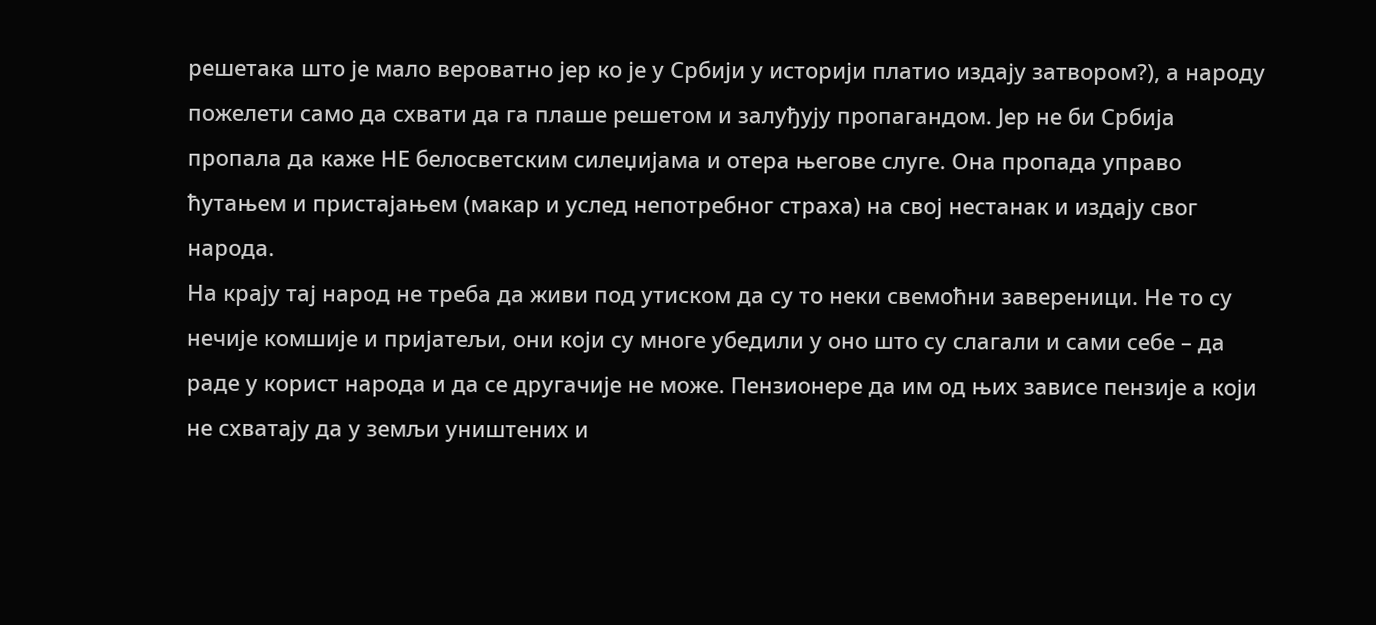решетака што је мало вероватно јер ко је у Србији у историји платио издају затвором?), а народу пожелети само да схвати да га плаше решетом и залуђују пропагандом. Јер не би Србија пропала да каже НЕ белосветским силеџијама и отера његове слуге. Она пропада управо ћутањем и пристајањем (макар и услед непотребног страха) на свој нестанак и издају свог народа.
На крају тај народ не треба да живи под утиском да су то неки свемоћни завереници. Не то су нечије комшије и пријатељи, они који су многе убедили у оно што су слагали и сами себе – да раде у корист народа и да се другачије не може. Пензионере да им од њих зависе пензије а који не схватају да у земљи уништених и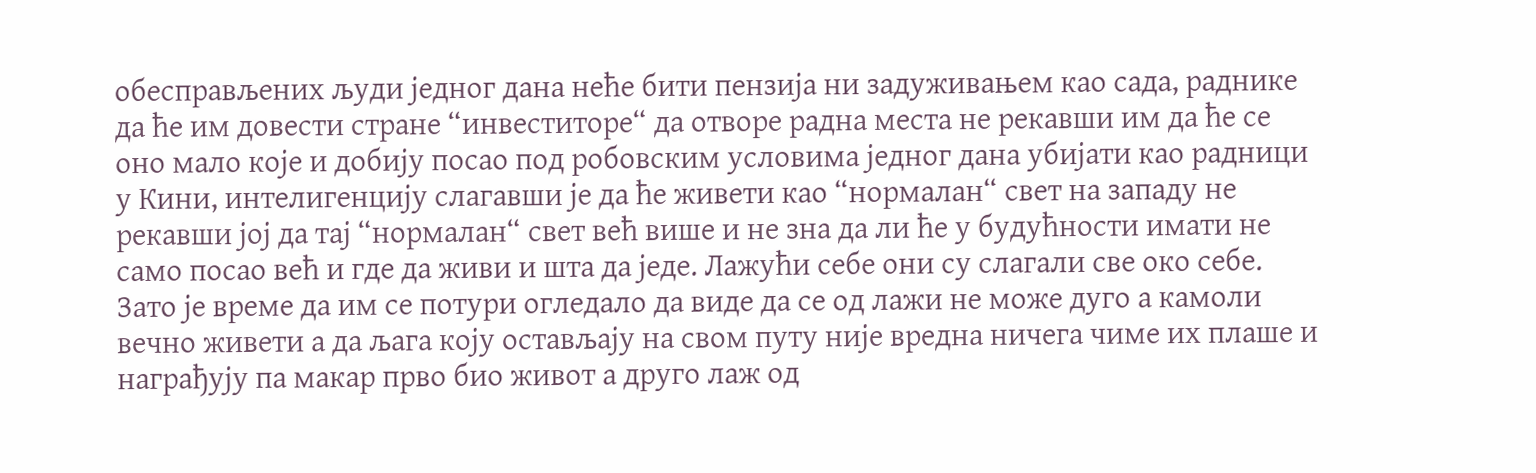обесправљених људи једног дана неће бити пензија ни задуживањем као сада, раднике да ће им довести стране “инвеститоре“ да отворе радна места не рекавши им да ће се оно мало које и добију посао под робовским условима једног дана убијати као радници у Кини, интелигенцију слагавши је да ће живети као “нормалан“ свет на западу не рекавши јој да тај “нормалан“ свет већ више и не зна да ли ће у будућности имати не само посао већ и где да живи и шта да једе. Лажући себе они су слагали све око себе.
Зато је време да им се потури огледало да виде да се од лажи не може дуго а камоли вечно живети а да љага коју остављају на свом путу није вредна ничега чиме их плаше и награђују па макар прво био живот а друго лаж од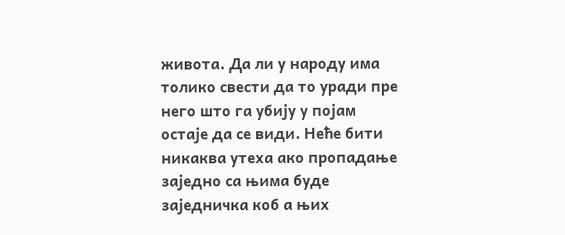живота. Да ли у народу има толико свести да то уради пре него што га убију у појам остаје да се види. Неће бити никаква утеха ако пропадање заједно са њима буде заједничка коб а њих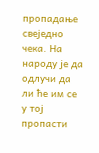пропадање свеједно чека. На народу је да одлучи да ли ће им се у тој пропасти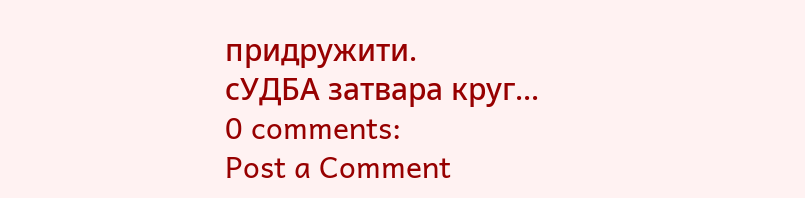придружити.
сУДБА затвара круг...
0 comments:
Post a Comment